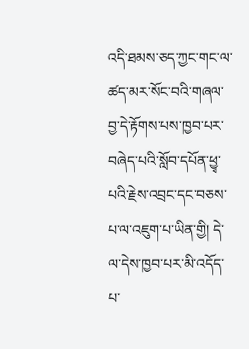འདི་ཐམས་ཅད་ཀྱང་གང་ལ་ཚད་མར་སོང་བའི་གཞལ་བྱ་དེ་རྟོགས་པས་ཁྱབ་པར་བཞེད་པའི་སློབ་དཔོན་ཕྱྭ་པའི་རྗེས་འབྲང་དང་བཅས་པ་ལ་འཇུག་པ་ཡིན་གྱི། དེ་ལ་དེས་ཁྱབ་པར་མི་འདོད་པ་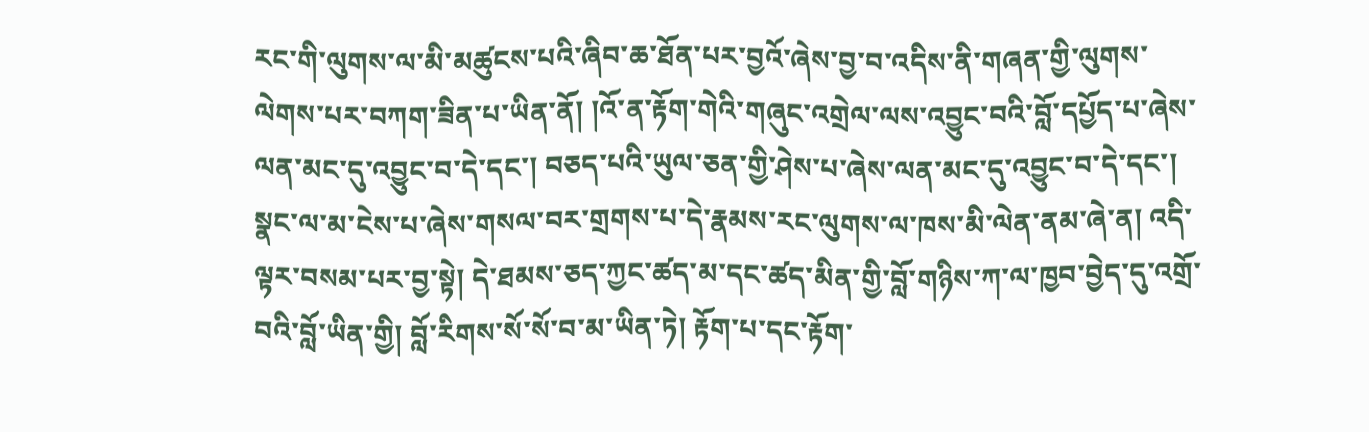རང་གི་ལུགས་ལ་མི་མཚུངས་པའི་ཞིབ་ཆ་ཐོན་པར་བྱའོ་ཞེས་བྱ་བ་འདིས་ནི་གཞན་གྱི་ལུགས་ལེགས་པར་བཀག་ཟིན་པ་ཡིན་ནོ། །འོ་ན་རྟོག་གེའི་གཞུང་འགྲེལ་ལས་འབྱུང་བའི་བློ་དཔྱོད་པ་ཞེས་ལན་མང་དུ་འབྱུང་བ་དེ་དང་། བཅད་པའི་ཡུལ་ཅན་གྱི་ཤེས་པ་ཞེས་ལན་མང་དུ་འབྱུང་བ་དེ་དང་། སྣང་ལ་མ་ངེས་པ་ཞེས་གསལ་བར་གྲགས་པ་དེ་རྣམས་རང་ལུགས་ལ་ཁས་མི་ལེན་ནམ་ཞེ་ན། འདི་ལྟར་བསམ་པར་བྱ་སྟེ། དེ་ཐམས་ཅད་ཀྱང་ཚད་མ་དང་ཚད་མིན་གྱི་བློ་གཉིས་ཀ་ལ་ཁྱབ་བྱེད་དུ་འགྲོ་བའི་བློ་ཡིན་གྱི། བློ་རིགས་སོ་སོ་བ་མ་ཡིན་ཏེ། རྟོག་པ་དང་རྟོག་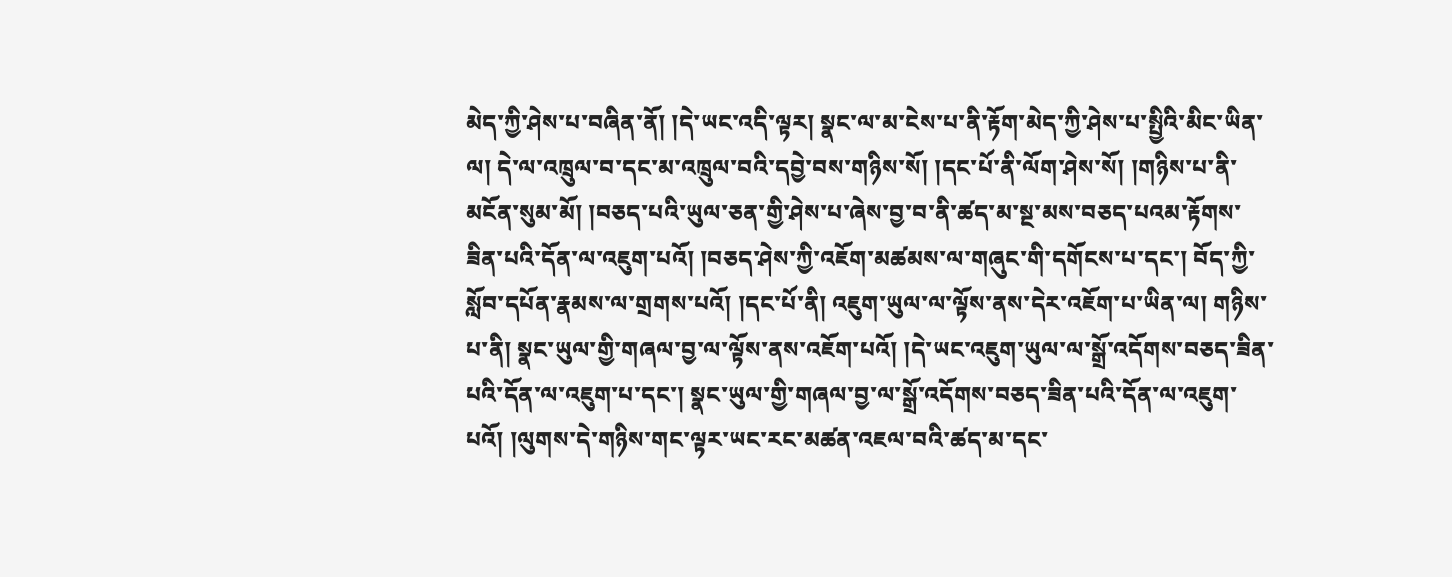མེད་ཀྱི་ཤེས་པ་བཞིན་ནོ། །དེ་ཡང་འདི་ལྟར། སྣང་ལ་མ་ངེས་པ་ནི་རྟོག་མེད་ཀྱི་ཤེས་པ་སྤྱིའི་མིང་ཡིན་ལ། དེ་ལ་འཁྲུལ་བ་དང་མ་འཁྲུལ་བའི་དབྱེ་བས་གཉིས་སོ། །དང་པོ་ནི་ལོག་ཤེས་སོ། །གཉིས་པ་ནི་མངོན་སུམ་མོ། །བཅད་པའི་ཡུལ་ཅན་གྱི་ཤེས་པ་ཞེས་བྱ་བ་ནི་ཚད་མ་སྔ་མས་བཅད་པའམ་རྟོགས་ཟིན་པའི་དོན་ལ་འཇུག་པའོ། །བཅད་ཤེས་ཀྱི་འཇོག་མཚམས་ལ་གཞུང་གི་དགོངས་པ་དང་། བོད་ཀྱི་སློབ་དཔོན་རྣམས་ལ་གྲགས་པའོ། །དང་པོ་ནི། འཇུག་ཡུལ་ལ་ལྟོས་ནས་དེར་འཇོག་པ་ཡིན་ལ། གཉིས་པ་ནི། སྣང་ཡུལ་གྱི་གཞལ་བྱ་ལ་ལྟོས་ནས་འཇོག་པའོ། །དེ་ཡང་འཇུག་ཡུལ་ལ་སྒྲོ་འདོགས་བཅད་ཟིན་པའི་དོན་ལ་འཇུག་པ་དང་། སྣང་ཡུལ་གྱི་གཞལ་བྱ་ལ་སྒྲོ་འདོགས་བཅད་ཟིན་པའི་དོན་ལ་འཇུག་པའོ། །ལུགས་དེ་གཉིས་གང་ལྟར་ཡང་རང་མཚན་འཇལ་བའི་ཚད་མ་དང་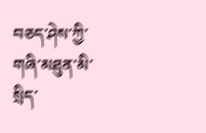བཅད་ཤེས་ཀྱི་གཞི་མཐུན་མི་སྲིད་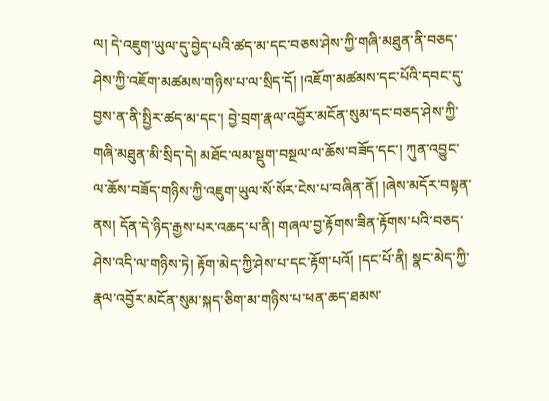ལ། དེ་འཇུག་ཡུལ་དུ་བྱེད་པའི་ཚད་མ་དང་བཅས་ཤེས་ཀྱི་གཞི་མཐུན་ནི་བཅད་ཤེས་ཀྱི་འཇོག་མཚམས་གཉིས་པ་ལ་སྲིད་དོ། །འཇོག་མཚམས་དང་པོའི་དབང་དུ་བྱས་ན་ནི་སྤྱིར་ཚད་མ་དང་། བྱེ་བྲག་རྣལ་འབྱོར་མངོན་སུམ་དང་བཅད་ཤེས་ཀྱི་གཞི་མཐུན་མི་སྲིད་དེ། མཐོང་ལམ་སྡུག་བསྔལ་ལ་ཆོས་བཟོད་དང་། ཀུན་འབྱུང་ལ་ཆོས་བཟོད་གཉིས་ཀྱི་འཇུག་ཡུལ་སོ་སོར་ངེས་པ་བཞིན་ནོ། །ཞེས་མདོར་བསྟན་ནས། དོན་དེ་ཉིད་རྒྱས་པར་འཆད་པ་ནི། གཞལ་བྱ་རྟོགས་ཟིན་རྟོགས་པའི་བཅད་ཤེས་འདི་ལ་གཉིས་ཏེ། རྟོག་མེད་ཀྱི་ཤེས་པ་དང་རྟོག་པའོ། །དང་པོ་ནི། སྣང་མེད་ཀྱི་རྣལ་འབྱོར་མངོན་སུམ་སྐད་ཅིག་མ་གཉིས་པ་ཕན་ཆད་ཐམས་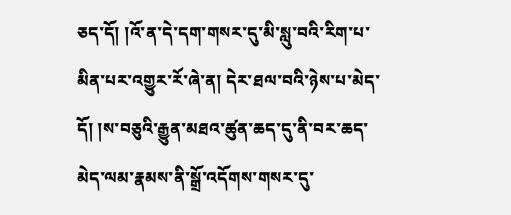ཅད་དོ། །འོ་ན་དེ་དག་གསར་དུ་མི་སླུ་བའི་རིག་པ་མིན་པར་འགྱུར་རོ་ཞེ་ན། དེར་ཐལ་བའི་ཉེས་པ་མེད་དོ། །ས་བཅུའི་རྒྱུན་མཐའ་ཚུན་ཆད་དུ་ནི་བར་ཆད་མེད་ལམ་རྣམས་ནི་སྒྲོ་འདོགས་གསར་དུ་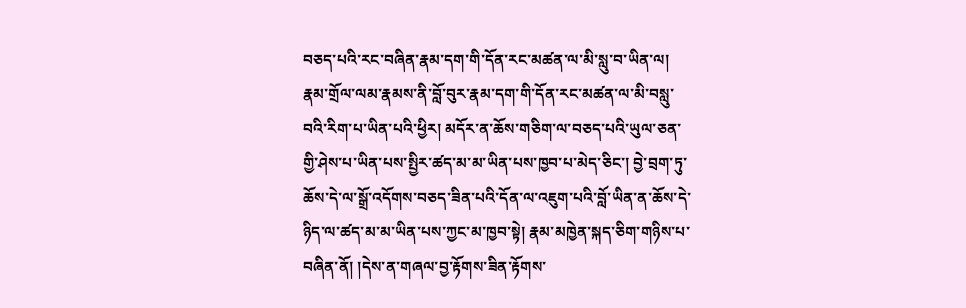བཅད་པའི་རང་བཞིན་རྣམ་དག་གི་དོན་རང་མཚན་ལ་མི་སླུ་བ་ཡིན་ལ། རྣམ་གྲོལ་ལམ་རྣམས་ནི་བློ་བུར་རྣམ་དག་གི་དོན་རང་མཚན་ལ་མི་བསླུ་བའི་རིག་པ་ཡིན་པའི་ཕྱིར། མདོར་ན་ཆོས་གཅིག་ལ་བཅད་པའི་ཡུལ་ཅན་གྱི་ཤེས་པ་ཡིན་པས་སྤྱིར་ཚད་མ་མ་ཡིན་པས་ཁྱབ་པ་མེད་ཅིང་། བྱེ་བྲག་ཏུ་ཆོས་དེ་ལ་སྒྲོ་འདོགས་བཅད་ཟིན་པའི་དོན་ལ་འཇུག་པའི་བློ་ཡིན་ན་ཆོས་དེ་ཉིད་ལ་ཚད་མ་མ་ཡིན་པས་ཀྱང་མ་ཁྱབ་སྟེ། རྣམ་མཁྱེན་སྐད་ཅིག་གཉིས་པ་བཞིན་ནོ། །དེས་ན་གཞལ་བྱ་རྟོགས་ཟིན་རྟོགས་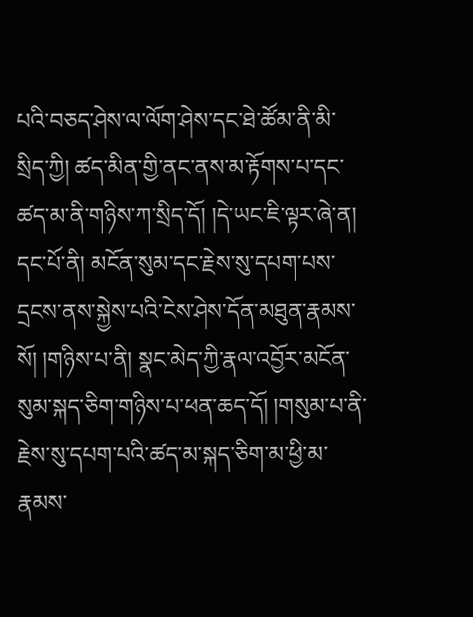པའི་བཅད་ཤེས་ལ་ལོག་ཤེས་དང་ཐེ་ཚོམ་ནི་མི་སྲིད་ཀྱི། ཚད་མིན་གྱི་ནང་ནས་མ་རྟོགས་པ་དང་ཚད་མ་ནི་གཉིས་ཀ་སྲིད་དོ། །དེ་ཡང་ཇི་ལྟར་ཞེ་ན། དང་པོ་ནི། མངོན་སུམ་དང་རྗེས་སུ་དཔག་པས་དྲངས་ནས་སྐྱེས་པའི་ངེས་ཤེས་དོན་མཐུན་རྣམས་སོ། །གཉིས་པ་ནི། སྣང་མེད་ཀྱི་རྣལ་འབྱོར་མངོན་སུམ་སྐད་ཅིག་གཉིས་པ་ཕན་ཆད་དོ། །གསུམ་པ་ནི་རྗེས་སུ་དཔག་པའི་ཚད་མ་སྐད་ཅིག་མ་ཕྱི་མ་རྣམས་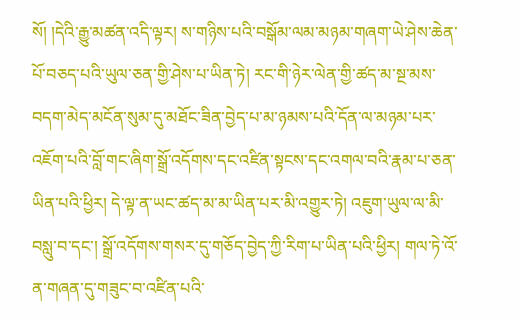སོ། །དེའི་རྒྱུ་མཚན་འདི་ལྟར། ས་གཉིས་པའི་བསྒོམ་ལམ་མཉམ་གཞག་ཡེ་ཤེས་ཆེན་པོ་བཅད་པའི་ཡུལ་ཅན་གྱི་ཤེས་པ་ཡིན་ཏེ། རང་གི་ཉེར་ལེན་གྱི་ཚད་མ་སྔ་མས་བདག་མེད་མངོན་སུམ་དུ་མཐོང་ཟིན་བྱེད་པ་མ་ཉམས་པའི་དོན་ལ་མཉམ་པར་འཇོག་པའི་བློ་གང་ཞིག་སྒྲོ་འདོགས་དང་འཛིན་སྟངས་དང་འགལ་བའི་རྣམ་པ་ཅན་ཡིན་པའི་ཕྱིར། དེ་ལྟ་ན་ཡང་ཚད་མ་མ་ཡིན་པར་མི་འགྱུར་ཏེ། འཇུག་ཡུལ་ལ་མི་བསླུ་བ་དང་། སྒྲོ་འདོགས་གསར་དུ་གཅོད་བྱེད་ཀྱི་རིག་པ་ཡིན་པའི་ཕྱིར། གལ་ཏེ་འོ་ན་གཞན་དུ་གཟུང་བ་འཛིན་པའི་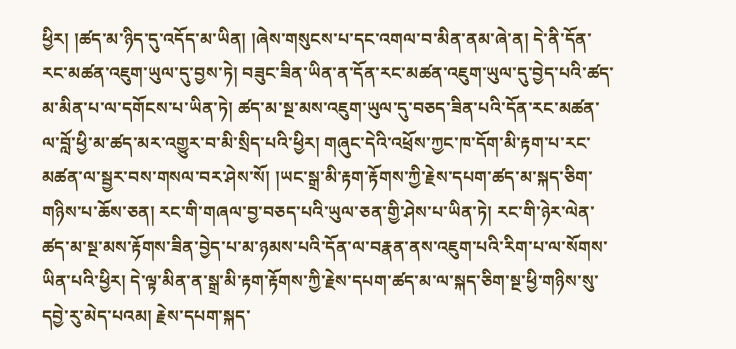ཕྱིར། །ཚད་མ་ཉིད་དུ་འདོད་མ་ཡིན། །ཞེས་གསུངས་པ་དང་འགལ་བ་མིན་ནམ་ཞེ་ན། དེ་ནི་དོན་རང་མཚན་འཇུག་ཡུལ་དུ་བྱས་ཏེ། བཟུང་ཟིན་ཡིན་ན་དོན་རང་མཚན་འཇུག་ཡུལ་དུ་བྱེད་པའི་ཚད་མ་མིན་པ་ལ་དགོངས་པ་ཡིན་ཏེ། ཚད་མ་སྔ་མས་འཇུག་ཡུལ་དུ་བཅད་ཟིན་པའི་དོན་རང་མཚན་ལ་བློ་ཕྱི་མ་ཚད་མར་འགྱུར་བ་མི་སྲིད་པའི་ཕྱིར། གཞུང་དེའི་འཕྲོས་ཀྱང་ཁ་དོག་མི་རྟག་པ་རང་མཚན་ལ་སྦྱར་བས་གསལ་བར་ཤེས་སོ། །ཡང་སྒྲ་མི་རྟག་རྟོགས་ཀྱི་རྗེས་དཔག་ཚད་མ་སྐད་ཅིག་གཉིས་པ་ཆོས་ཅན། རང་གི་གཞལ་བྱ་བཅད་པའི་ཡུལ་ཅན་གྱི་ཤེས་པ་ཡིན་ཏེ། རང་གི་ཉེར་ལེན་ཚད་མ་སྔ་མས་རྟོགས་ཟིན་བྱེད་པ་མ་ཉམས་པའི་དོན་ལ་བརྣན་ནས་འཇུག་པའི་རིག་པ་ལ་སོགས་ཡིན་པའི་ཕྱིར། དེ་ལྟ་མིན་ན་སྒྲ་མི་རྟག་རྟོགས་ཀྱི་རྗེས་དཔག་ཚད་མ་ལ་སྐད་ཅིག་སྔ་ཕྱི་གཉིས་སུ་དབྱེ་རུ་མེད་པའམ། རྗེས་དཔག་སྐད་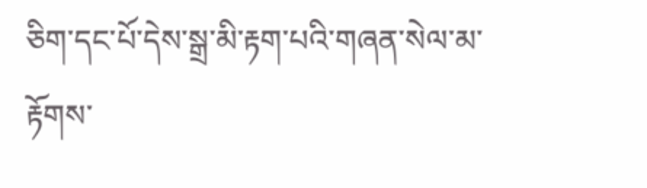ཅིག་དང་པོ་དེས་སྒྲ་མི་རྟག་པའི་གཞན་སེལ་མ་རྟོགས་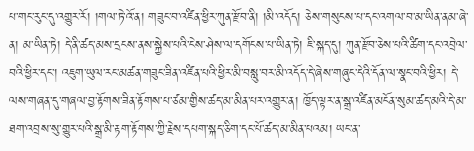པ་གང་རུང་དུ་འགྱུར་རོ། །གལ་ཏེ་འོ་ན། གཟུང་བ་འཛིན་ཕྱིར་ཀུན་རྫོབ་ནི། །མི་འདོད། ཅེས་གསུངས་པ་དང་འགལ་བ་མ་ཡིན་ནམ་ཞེ་ན། མ་ཡིན་ཏེ། དེ་ནི་ཚད་མས་དྲངས་ནས་སྐྱེས་པའི་ངེས་ཤེས་ལ་དགོངས་པ་ཡིན་ཏེ། ཇི་སྐད་དུ། ཀུན་རྫོབ་ཅེས་པའི་ཚིག་དང་འབྲེལ་བའི་ཕྱིར་དང་། འཇུག་ཡུལ་རང་མཚན་གཟུང་ཟིན་འཛིན་པའི་ཕྱིར་མི་བསླུ་བར་མི་འདོད་དེ་ཞེས་གཞུང་དེའི་དོན་ལ་སྣང་བའི་ཕྱིར། དེ་ལས་གཞན་དུ་གཞལ་བྱ་རྟོགས་ཟིན་རྟོགས་པ་ཙམ་གྱིས་ཚད་མ་མིན་པར་འགྱུར་ན། ཁྱོད་ལྟར་ན་སྒྲ་འཛིན་མངོན་སུམ་ཚད་མའི་དེ་མ་ཐག་འབྲས་སུ་གྱུར་པའི་སྒྲ་མི་རྟག་རྟོགས་ཀྱི་རྗེས་དཔག་སྐད་ཅིག་དང་པོ་ཚད་མ་མིན་པའམ། ཡང་ན་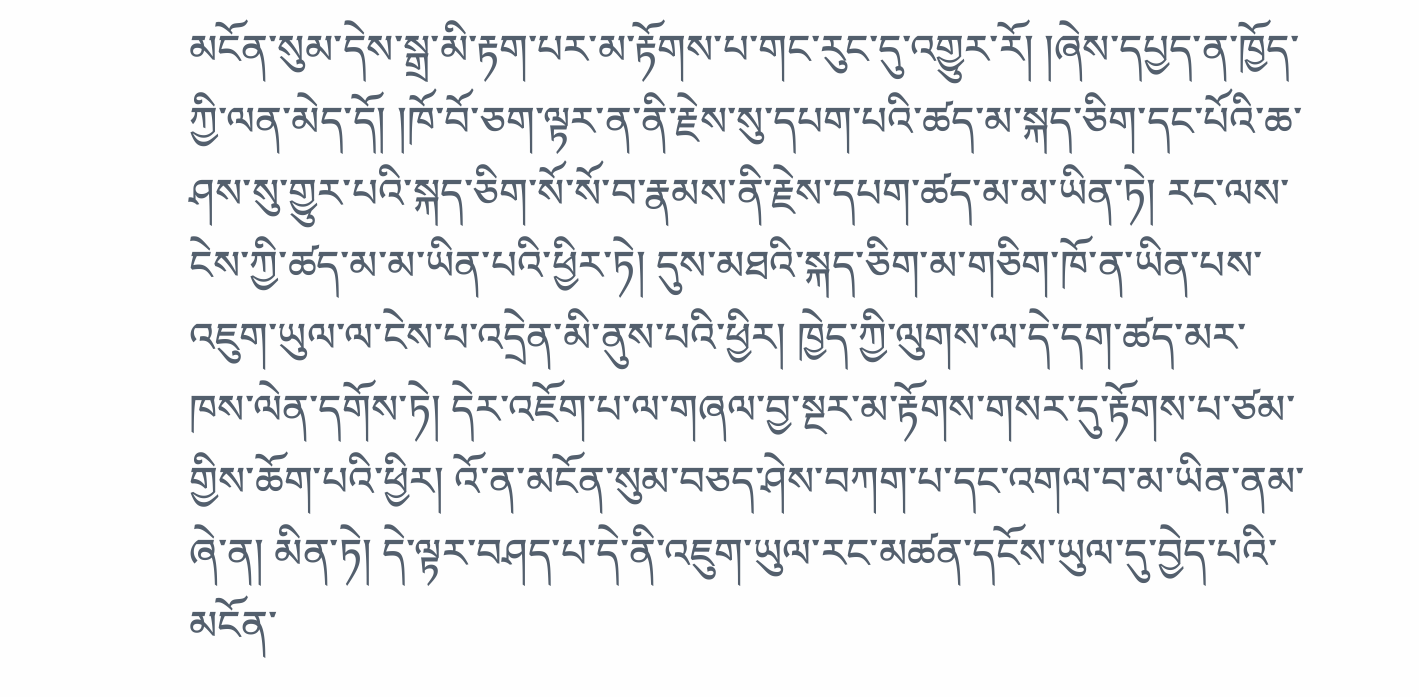མངོན་སུམ་དེས་སྒྲ་མི་རྟག་པར་མ་རྟོགས་པ་གང་རུང་དུ་འགྱུར་རོ། །ཞེས་དཔྱད་ན་ཁྱོད་ཀྱི་ལན་མེད་དོ། །ཁོ་བོ་ཅག་ལྟར་ན་ནི་རྗེས་སུ་དཔག་པའི་ཚད་མ་སྐད་ཅིག་དང་པོའི་ཆ་ཤས་སུ་གྱུར་པའི་སྐད་ཅིག་སོ་སོ་བ་རྣམས་ནི་རྗེས་དཔག་ཚད་མ་མ་ཡིན་ཏེ། རང་ལས་ངེས་ཀྱི་ཚད་མ་མ་ཡིན་པའི་ཕྱིར་ཏེ། དུས་མཐའི་སྐད་ཅིག་མ་གཅིག་ཁོ་ན་ཡིན་པས་འཇུག་ཡུལ་ལ་ངེས་པ་འདྲེན་མི་ནུས་པའི་ཕྱིར། ཁྱེད་ཀྱི་ལུགས་ལ་དེ་དག་ཚད་མར་ཁས་ལེན་དགོས་ཏེ། དེར་འཇོག་པ་ལ་གཞལ་བྱ་སྔར་མ་རྟོགས་གསར་དུ་རྟོགས་པ་ཙམ་གྱིས་ཆོག་པའི་ཕྱིར། འོ་ན་མངོན་སུམ་བཅད་ཤེས་བཀག་པ་དང་འགལ་བ་མ་ཡིན་ནམ་ཞེ་ན། མིན་ཏེ། དེ་ལྟར་བཤད་པ་དེ་ནི་འཇུག་ཡུལ་རང་མཚན་དངོས་ཡུལ་དུ་བྱེད་པའི་མངོན་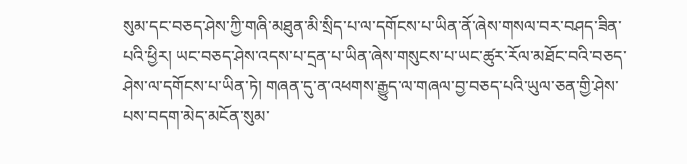སུམ་དང་བཅད་ཤེས་ཀྱི་གཞི་མཐུན་མི་སྲིད་པ་ལ་དགོངས་པ་ཡིན་ནོ་ཞེས་གསལ་བར་བཤད་ཟིན་པའི་ཕྱིར། ཡང་བཅད་ཤེས་འདས་པ་དྲན་པ་ཡིན་ཞེས་གསུངས་པ་ཡང་ཚུར་རོལ་མཐོང་བའི་བཅད་ཤེས་ལ་དགོངས་པ་ཡིན་ཏེ། གཞན་དུ་ན་འཕགས་རྒྱུད་ལ་གཞལ་བྱ་བཅད་པའི་ཡུལ་ཅན་གྱི་ཤེས་པས་བདག་མེད་མངོན་སུམ་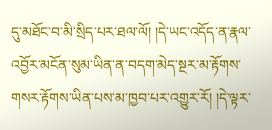དུ་མཐོང་བ་མི་སྲིད་པར་ཐལ་ལོ། །དེ་ཡང་འདོད་ན་རྣལ་འབྱོར་མངོན་སུམ་ཡིན་ན་བདག་མེད་སྔར་མ་རྟོགས་གསར་རྟོགས་ཡིན་པས་མ་ཁྱབ་པར་འགྱུར་རོ། །དེ་ལྟར་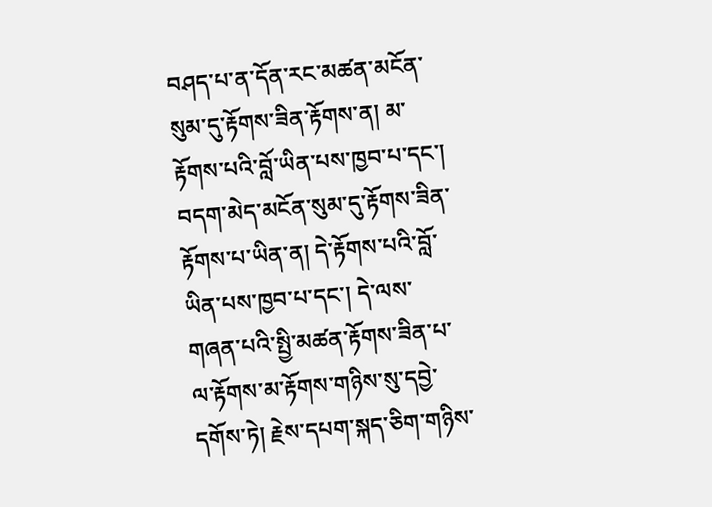བཤད་པ་ན་དོན་རང་མཚན་མངོན་སུམ་དུ་རྟོགས་ཟིན་རྟོགས་ན། མ་རྟོགས་པའི་བློ་ཡིན་པས་ཁྱབ་པ་དང་། བདག་མེད་མངོན་སུམ་དུ་རྟོགས་ཟིན་རྟོགས་པ་ཡིན་ན། དེ་རྟོགས་པའི་བློ་ཡིན་པས་ཁྱབ་པ་དང་། དེ་ལས་གཞན་པའི་སྤྱི་མཚན་རྟོགས་ཟིན་པ་ལ་རྟོགས་མ་རྟོགས་གཉིས་སུ་དབྱེ་དགོས་ཏེ། རྗེས་དཔག་སྐད་ཅིག་གཉིས་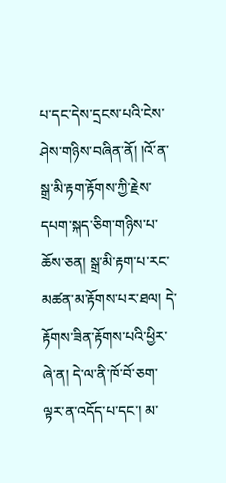པ་དང་དེས་དྲངས་པའི་ངེས་ཤེས་གཉིས་བཞིན་ནོ། །འོ་ན་སྒྲ་མི་རྟག་རྟོགས་ཀྱི་རྗེས་དཔག་སྐད་ཅིག་གཉིས་པ་ཆོས་ཅན། སྒྲ་མི་རྟག་པ་རང་མཚན་མ་རྟོགས་པར་ཐལ། དེ་རྟོགས་ཟིན་རྟོགས་པའི་ཕྱིར་ཞེ་ན། དེ་ལ་ནི་ཁོ་བོ་ཅག་ལྟར་ན་འདོད་པ་དང་། མ་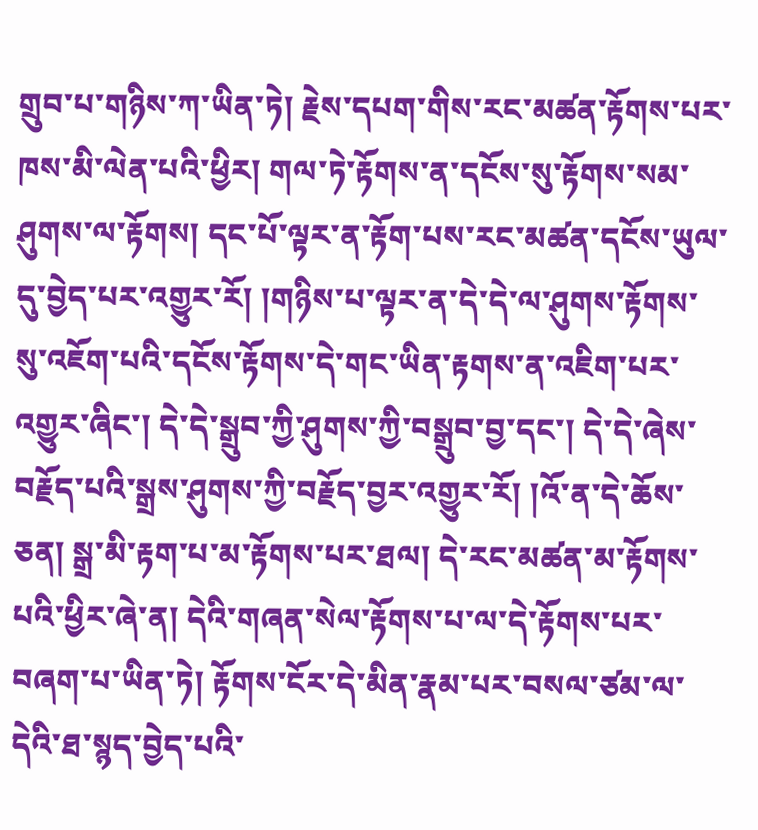གྲུབ་པ་གཉིས་ཀ་ཡིན་ཏེ། རྗེས་དཔག་གིས་རང་མཚན་རྟོགས་པར་ཁས་མི་ལེན་པའི་ཕྱིར། གལ་ཏེ་རྟོགས་ན་དངོས་སུ་རྟོགས་སམ་ཤུགས་ལ་རྟོགས། དང་པོ་ལྟར་ན་རྟོག་པས་རང་མཚན་དངོས་ཡུལ་དུ་བྱེད་པར་འགྱུར་རོ། །གཉིས་པ་ལྟར་ན་དེ་དེ་ལ་ཤུགས་རྟོགས་སུ་འཇོག་པའི་དངོས་རྟོགས་དེ་གང་ཡིན་རྟགས་ན་འཇིག་པར་འགྱུར་ཞིང་། དེ་དེ་སྒྲུབ་ཀྱི་ཤུགས་ཀྱི་བསྒྲུབ་བྱ་དང་། དེ་དེ་ཞེས་བརྗོད་པའི་སྒྲས་ཤུགས་ཀྱི་བརྗོད་བྱར་འགྱུར་རོ། །འོ་ན་དེ་ཆོས་ཅན། སྒྲ་མི་རྟག་པ་མ་རྟོགས་པར་ཐལ། དེ་རང་མཚན་མ་རྟོགས་པའི་ཕྱིར་ཞེ་ན། དེའི་གཞན་སེལ་རྟོགས་པ་ལ་དེ་རྟོགས་པར་བཞག་པ་ཡིན་ཏེ། རྟོགས་ངོར་དེ་མིན་རྣམ་པར་བསལ་ཙམ་ལ་དེའི་ཐ་སྙད་བྱེད་པའི་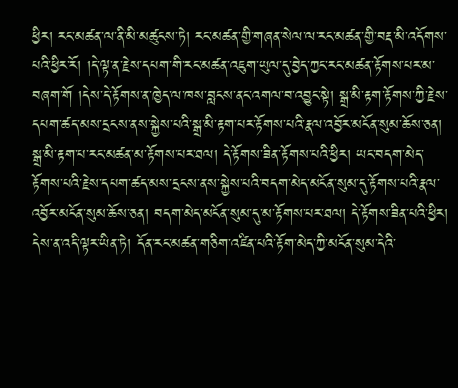ཕྱིར། རང་མཚན་ལ་ནི་མི་མཚུངས་ཏེ། རང་མཚན་གྱི་གཞན་སེལ་ལ་རང་མཚན་གྱི་བརྡ་མི་འདོགས་པའི་ཕྱིར་རོ། །དེ་ལྟ་ན་རྗེས་དཔག་གི་རང་མཚན་འཇུག་ཡུལ་དུ་བྱེད་ཀྱང་རང་མཚན་རྟོགས་པར་མ་བཞག་གོ །དེས་དེ་རྟོགས་ན་ཁྱེད་ལ་ཁས་བླངས་ནང་འགལ་བ་འབྱུང་སྟེ། སྒྲ་མི་རྟག་རྟོགས་ཀྱི་རྗེས་དཔག་ཚད་མས་དྲངས་ནས་སྐྱེས་པའི་སྒྲ་མི་རྟག་པར་རྟོགས་པའི་རྣལ་འབྱོར་མངོན་སུམ་ཆོས་ཅན། སྒྲ་མི་རྟག་པ་རང་མཚན་མ་རྟོགས་པར་ཐལ། དེ་རྟོགས་ཟིན་རྟོགས་པའི་ཕྱིར། ཡང་བདག་མེད་རྟོགས་པའི་རྗེས་དཔག་ཚད་མས་དྲངས་ནས་སྐྱེས་པའི་བདག་མེད་མངོན་སུམ་དུ་རྟོགས་པའི་རྣལ་འབྱོར་མངོན་སུམ་ཆོས་ཅན། བདག་མེད་མངོན་སུམ་དུ་མ་རྟོགས་པར་ཐལ། དེ་རྟོགས་ཟིན་པའི་ཕྱིར། དེས་ན་འདི་ལྟར་ཡིན་ཏེ། དོན་རང་མཚན་གཅིག་འཛིན་པའི་རྟོག་མེད་ཀྱི་མངོན་སུམ་དེའི་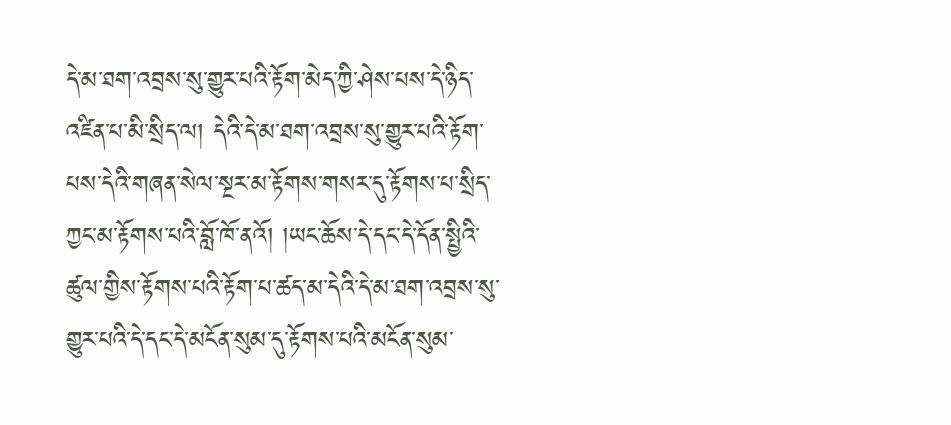དེ་མ་ཐག་འབྲས་སུ་གྱུར་པའི་རྟོག་མེད་ཀྱི་ཤེས་པས་དེ་ཉིད་འཛིན་པ་མི་སྲིད་ལ། དེའི་དེ་མ་ཐག་འབྲས་སུ་གྱུར་པའི་རྟོག་པས་དེའི་གཞན་སེལ་སྔར་མ་རྟོགས་གསར་དུ་རྟོགས་པ་སྲིད་ཀྱང་མ་རྟོགས་པའི་བློ་ཁོ་ནའོ། །ཡང་ཆོས་དེ་དང་དེ་དོན་སྤྱིའི་ཚུལ་གྱིས་རྟོགས་པའི་རྟོག་པ་ཚད་མ་དེའི་དེ་མ་ཐག་འབྲས་སུ་གྱུར་པའི་དེ་དང་དེ་མངོན་སུམ་དུ་རྟོགས་པའི་མངོན་སུམ་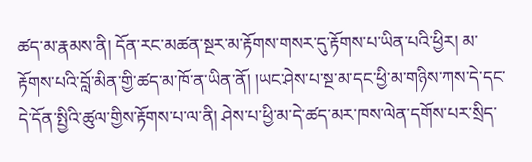ཚད་མ་རྣམས་ནི། དོན་རང་མཚན་སྔར་མ་རྟོགས་གསར་དུ་རྟོགས་པ་ཡིན་པའི་ཕྱིར། མ་རྟོགས་པའི་བློ་མིན་གྱི་ཚད་མ་ཁོ་ན་ཡིན་ནོ། །ཡང་ཤེས་པ་སྔ་མ་དང་ཕྱི་མ་གཉིས་ཀས་དེ་དང་དེ་དོན་སྤྱིའི་ཚུལ་གྱིས་རྟོགས་པ་ལ་ནི། ཤེས་པ་ཕྱི་མ་དེ་ཚད་མར་ཁས་ལེན་དགོས་པར་སྲིད་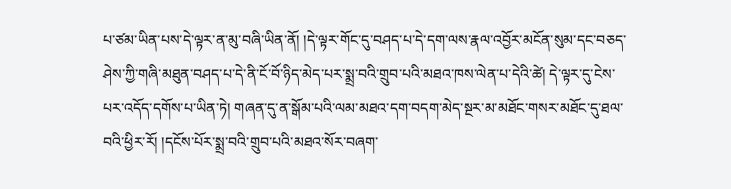པ་ཙམ་ཡིན་པས་དེ་ལྟར་ན་མུ་བཞི་ཡིན་ནོ། །དེ་ལྟར་གོང་དུ་བཤད་པ་དེ་དག་ལས་རྣལ་འབྱོར་མངོན་སུམ་དང་བཅད་ཤེས་ཀྱི་གཞི་མཐུན་བཤད་པ་དེ་ནི་ངོ་བོ་ཉིད་མེད་པར་སྨྲ་བའི་གྲུབ་པའི་མཐའ་ཁས་ལེན་པ་དེའི་ཚེ། དེ་ལྟར་དུ་ངེས་པར་འདོད་དགོས་པ་ཡིན་ཏེ། གཞན་དུ་ན་སྒོམ་པའི་ལམ་མཐའ་དག་བདག་མེད་སྔར་མ་མཐོང་གསར་མཐོང་དུ་ཐལ་བའི་ཕྱིར་རོ། །དངོས་པོར་སྨྲ་བའི་གྲུབ་པའི་མཐའ་སོར་བཞག་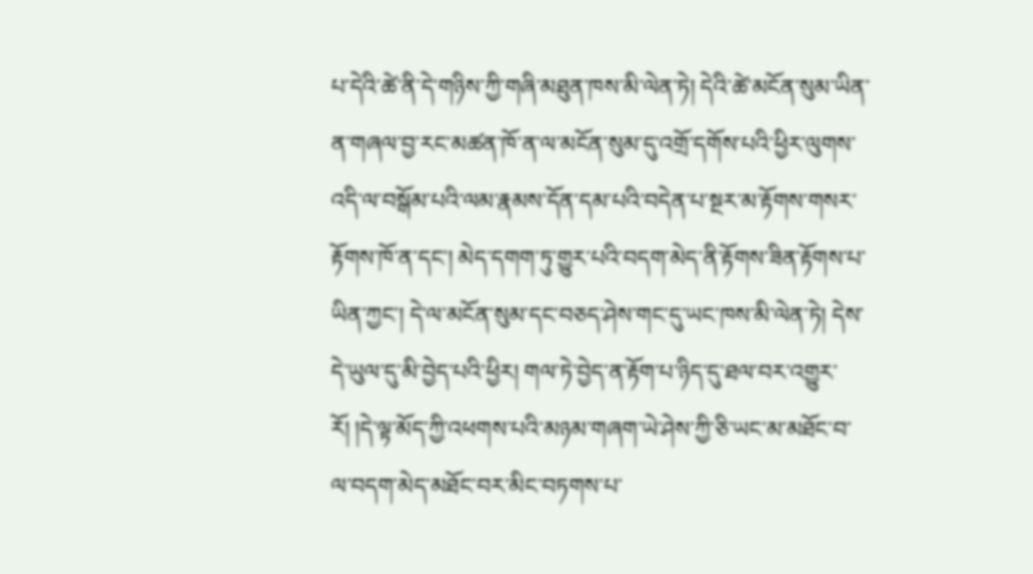པ་དེའི་ཚེ་ནི་དེ་གཉིས་ཀྱི་གཞི་མཐུན་ཁས་མི་ལེན་ཏེ། དེའི་ཚེ་མངོན་སུམ་ཡིན་ན་གཞལ་བྱ་རང་མཚན་ཁོ་ན་ལ་མངོན་སུམ་དུ་འགྲོ་དགོས་པའི་ཕྱིར་ལུགས་འདི་ལ་བསྒོམ་པའི་ལམ་རྣམས་དོན་དམ་པའི་བདེན་པ་སྔར་མ་རྟོགས་གསར་རྟོགས་ཁོ་ན་དང་། མེད་དགག་ཏུ་གྱུར་པའི་བདག་མེད་ནི་རྟོགས་ཟིན་རྟོགས་པ་ཡིན་ཀྱང་། དེ་ལ་མངོན་སུམ་དང་བཅད་ཤེས་གང་དུ་ཡང་ཁས་མི་ལེན་ཏེ། དེས་དེ་ཡུལ་དུ་མི་བྱེད་པའི་ཕྱིར། གལ་ཏེ་བྱེད་ན་རྟོག་པ་ཉིད་དུ་ཐལ་བར་འགྱུར་རོ། །དེ་ལྟ་མོད་ཀྱི་འཕགས་པའི་མཉམ་གཞག་ཡེ་ཤེས་ཀྱི་ཅི་ཡང་མ་མཐོང་བ་ལ་བདག་མེད་མཐོང་བར་མིང་བཏགས་པ་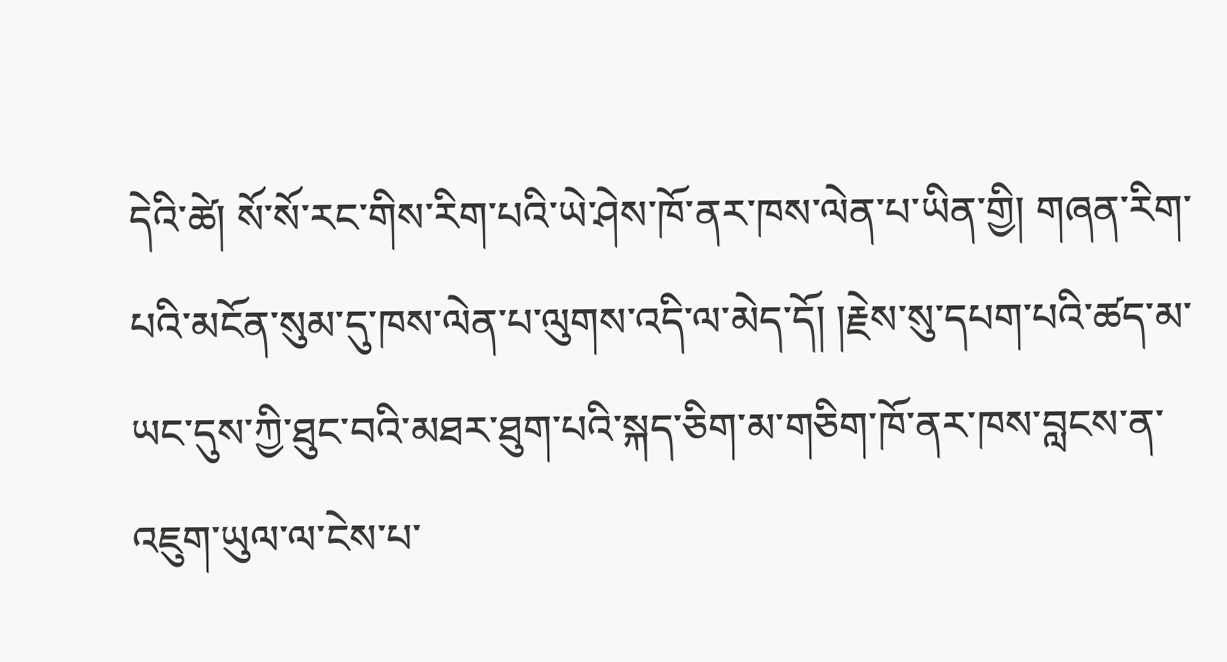དེའི་ཚེ། སོ་སོ་རང་གིས་རིག་པའི་ཡེ་ཤེས་ཁོ་ནར་ཁས་ལེན་པ་ཡིན་གྱི། གཞན་རིག་པའི་མངོན་སུམ་དུ་ཁས་ལེན་པ་ལུགས་འདི་ལ་མེད་དོ། །རྗེས་སུ་དཔག་པའི་ཚད་མ་ཡང་དུས་ཀྱི་ཐུང་བའི་མཐར་ཐུག་པའི་སྐད་ཅིག་མ་གཅིག་ཁོ་ནར་ཁས་བླངས་ན་འཇུག་ཡུལ་ལ་ངེས་པ་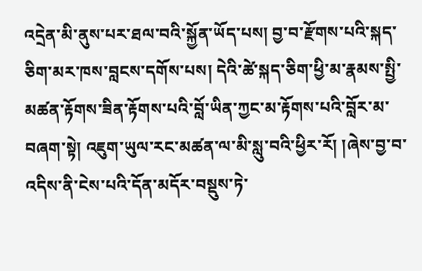འདྲེན་མི་ནུས་པར་ཐལ་བའི་སྐྱོན་ཡོད་པས། བྱ་བ་རྫོགས་པའི་སྐད་ཅིག་མར་ཁས་བླངས་དགོས་པས། དེའི་ཚེ་སྐད་ཅིག་ཕྱི་མ་རྣམས་སྤྱི་མཚན་རྟོགས་ཟིན་རྟོགས་པའི་བློ་ཡིན་ཀྱང་མ་རྟོགས་པའི་བློར་མ་བཞག་སྟེ། འཇུག་ཡུལ་རང་མཚན་ལ་མི་སླུ་བའི་ཕྱིར་རོ། །ཞེས་བྱ་བ་འདིས་ནི་ངེས་པའི་དོན་མདོར་བསྡུས་ཏེ་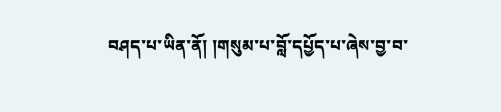བཤད་པ་ཡིན་ནོ། །གསུམ་པ་བློ་དཔྱོད་པ་ཞེས་བྱ་བ་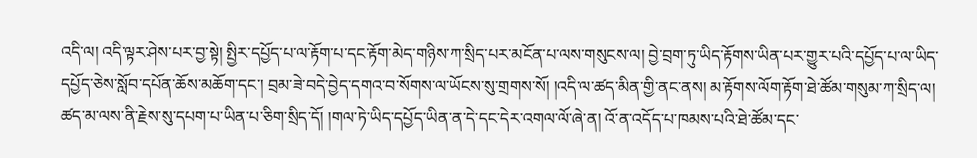འདི་ལ། འདི་ལྟར་ཤེས་པར་བྱ་སྟེ། སྤྱིར་དཔྱོད་པ་ལ་རྟོག་པ་དང་རྟོག་མེད་གཉིས་ཀ་སྲིད་པར་མངོན་པ་ལས་གསུངས་ལ། བྱེ་བྲག་ཏུ་ཡིད་རྟོགས་ཡིན་པར་གྱུར་པའི་དཔྱོད་པ་ལ་ཡིད་དཔྱོད་ཅེས་སློབ་དཔོན་ཆོས་མཆོག་དང་། བྲམ་ཟེ་བདེ་བྱེད་དགའ་བ་སོགས་ལ་ཡོངས་སུ་གྲགས་སོ། །འདི་ལ་ཚད་མིན་གྱི་ནང་ནས། མ་རྟོགས་ལོག་རྟོག་ཐེ་ཚོམ་གསུམ་ཀ་སྲིད་ལ། ཚད་མ་ལས་ནི་རྗེས་སུ་དཔག་པ་ཡིན་པ་ཅིག་སྲིད་དོ། །གལ་ཏེ་ཡིད་དཔྱོད་ཡིན་ན་དེ་དང་དེར་འགལ་ལོ་ཞེ་ན། འོ་ན་འདོད་པ་ཁམས་པའི་ཐེ་ཚོམ་དང་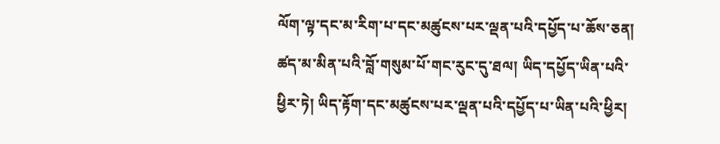ལོག་ལྟ་དང་མ་རིག་པ་དང་མཚུངས་པར་ལྡན་པའི་དཔྱོད་པ་ཆོས་ཅན། ཚད་མ་མིན་པའི་བློ་གསུམ་པོ་གང་རུང་དུ་ཐལ། ཡིད་དཔྱོད་ཡིན་པའི་ཕྱིར་ཏེ། ཡིད་རྟོག་དང་མཚུངས་པར་ལྡན་པའི་དཔྱོད་པ་ཡིན་པའི་ཕྱིར།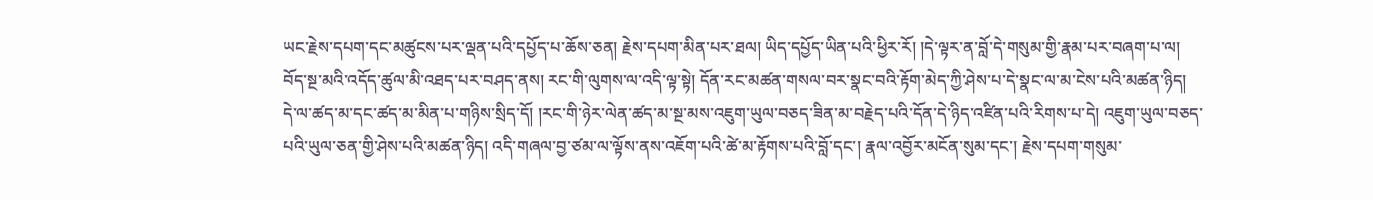ཡང་རྗེས་དཔག་དང་མཚུངས་པར་ལྡན་པའི་དཔྱོད་པ་ཆོས་ཅན། རྗེས་དཔག་མིན་པར་ཐལ། ཡིད་དཔྱོད་ཡིན་པའི་ཕྱིར་རོ། །དེ་ལྟར་ན་བློ་དེ་གསུམ་གྱི་རྣམ་པར་བཞག་པ་ལ། བོད་སྔ་མའི་འདོད་ཚུལ་མི་འཐད་པར་བཤད་ནས། རང་གི་ལུགས་ལ་འདི་ལྟ་སྟེ། དོན་རང་མཚན་གསལ་བར་སྣང་བའི་རྟོག་མེད་ཀྱི་ཤེས་པ་དེ་སྣང་ལ་མ་ངེས་པའི་མཚན་ཉིད། དེ་ལ་ཚད་མ་དང་ཚད་མ་མིན་པ་གཉིས་སྲིད་དོ། །རང་གི་ཉེར་ལེན་ཚད་མ་སྔ་མས་འཇུག་ཡུལ་བཅད་ཟིན་མ་བརྗེད་པའི་དོན་དེ་ཉིད་འཛིན་པའི་རིགས་པ་དེ། འཇུག་ཡུལ་བཅད་པའི་ཡུལ་ཅན་གྱི་ཤེས་པའི་མཚན་ཉིད། འདི་གཞལ་བྱ་ཙམ་ལ་ལྟོས་ནས་འཇོག་པའི་ཚེ་མ་རྟོགས་པའི་བློ་དང་། རྣལ་འབྱོར་མངོན་སུམ་དང་། རྗེས་དཔག་གསུམ་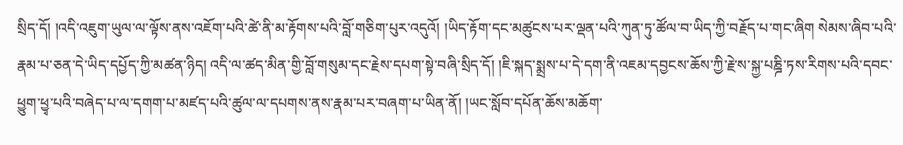སྲིད་དོ། །འདི་འཇུག་ཡུལ་ལ་ལྟོས་ནས་འཇོག་པའི་ཚེ་ནི་མ་རྟོགས་པའི་བློ་གཅིག་པུར་འདུའོ། །ཡིད་རྟོག་དང་མཚུངས་པར་ལྡན་པའི་ཀུན་ཏུ་ཚོལ་བ་ཡིད་ཀྱི་བརྗོད་པ་གང་ཞིག སེམས་ཞིབ་པའི་རྣམ་པ་ཅན་དེ་ཡིད་དཔྱོད་ཀྱི་མཚན་ཉིད། འདི་ལ་ཚད་མིན་གྱི་བློ་གསུམ་དང་རྗེས་དཔག་སྟེ་བཞི་སྲིད་དོ། །ཇི་སྐད་སྨྲས་པ་དེ་དག་ནི་འཇམ་དབྱངས་ཆོས་ཀྱི་རྗེ་ས་སྐྱ་པཎྜི་ཏས་རིགས་པའི་དབང་ཕྱུག་ཕྱྭ་པའི་བཞེད་པ་ལ་དགག་པ་མཛད་པའི་ཚུལ་ལ་དཔགས་ནས་རྣམ་པར་བཞག་པ་ཡིན་ནོ། །ཡང་སློབ་དཔོན་ཆོས་མཆོག་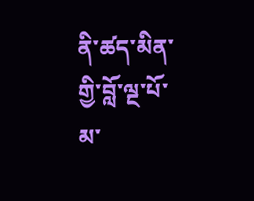ནི་ཚད་མིན་གྱི་བློ་ལྔ་པོ་མ་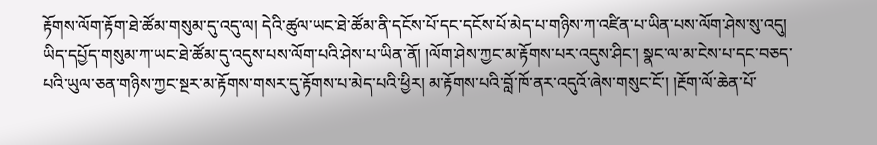རྟོགས་ལོག་རྟོག་ཐེ་ཚོམ་གསུམ་དུ་འདུ་ལ། དེའི་ཚུལ་ཡང་ཐེ་ཚོམ་ནི་དངོས་པོ་དང་དངོས་པོ་མེད་པ་གཉིས་ཀ་འཛིན་པ་ཡིན་པས་ལོག་ཤེས་སུ་འདུ། ཡིད་དཔྱོད་གསུམ་ཀ་ཡང་ཐེ་ཚོམ་དུ་འདུས་པས་ལོག་པའི་ཤེས་པ་ཡིན་ནོ། །ལོག་ཤེས་ཀྱང་མ་རྟོགས་པར་འདུས་ཤིང་། སྣང་ལ་མ་ངེས་པ་དང་བཅད་པའི་ཡུལ་ཅན་གཉིས་ཀྱང་སྔར་མ་རྟོགས་གསར་དུ་རྟོགས་པ་མེད་པའི་ཕྱིར། མ་རྟོགས་པའི་བློ་ཁོ་ནར་འདུའོ་ཞེས་གསུང་ངོ་། །རྔོག་ལོ་ཆེན་པོ་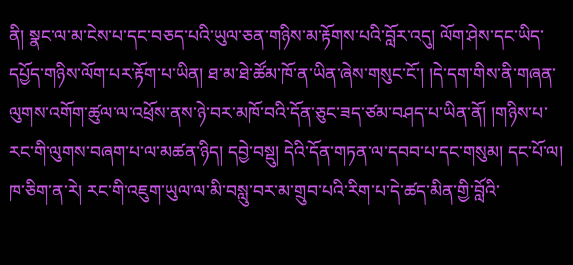ནི། སྣང་ལ་མ་ངེས་པ་དང་བཅད་པའི་ཡུལ་ཅན་གཉིས་མ་རྟོགས་པའི་བློར་འདུ། ལོག་ཤེས་དང་ཡིད་དཔྱོད་གཉིས་ལོག་པར་རྟོག་པ་ཡིན། ཐ་མ་ཐེ་ཚོམ་ཁོ་ན་ཡིན་ཞེས་གསུང་ངོ་། །དེ་དག་གིས་ནི་གཞན་ལུགས་འགོག་ཚུལ་ལ་འཕྲོས་ནས་ཉེ་བར་མཁོ་བའི་དོན་ཅུང་ཟད་ཙམ་བཤད་པ་ཡིན་ནོ། །གཉིས་པ་རང་གི་ལུགས་བཞག་པ་ལ་མཚན་ཉིད། དབྱེ་བསྡུ། དེའི་དོན་གཏན་ལ་དབབ་པ་དང་གསུམ། དང་པོ་ལ། ཁ་ཅིག་ན་རེ། རང་གི་འཇུག་ཡུལ་ལ་མི་བསླུ་བར་མ་གྲུབ་པའི་རིག་པ་དེ་ཚད་མིན་གྱི་བློའི་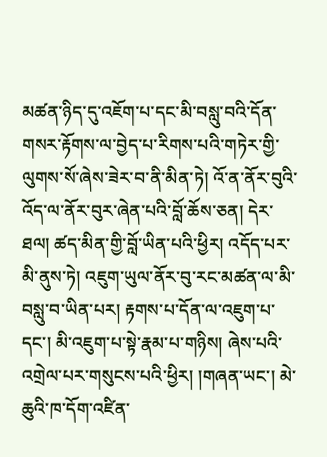མཚན་ཉིད་དུ་འཇོག་པ་དང་མི་བསླུ་བའི་དོན་གསར་རྟོགས་ལ་བྱེད་པ་རིགས་པའི་གཏེར་གྱི་ལུགས་སོ་ཞེས་ཟེར་བ་ནི་མིན་ཏེ། འོ་ན་ནོར་བུའི་འོད་ལ་ནོར་བུར་ཞེན་པའི་བློ་ཆོས་ཅན། དེར་ཐལ། ཚད་མིན་གྱི་བློ་ཡིན་པའི་ཕྱིར། འདོད་པར་མི་ནུས་ཏེ། འཇུག་ཡུལ་ནོར་བུ་རང་མཚན་ལ་མི་བསླུ་བ་ཡིན་པར། རྟགས་པ་དོན་ལ་འཇུག་པ་དང་། མི་འཇུག་པ་སྟེ་རྣམ་པ་གཉིས། ཞེས་པའི་འགྲེལ་པར་གསུངས་པའི་ཕྱིར། །གཞན་ཡང་། མེ་ཆུའི་ཁ་དོག་འཛིན་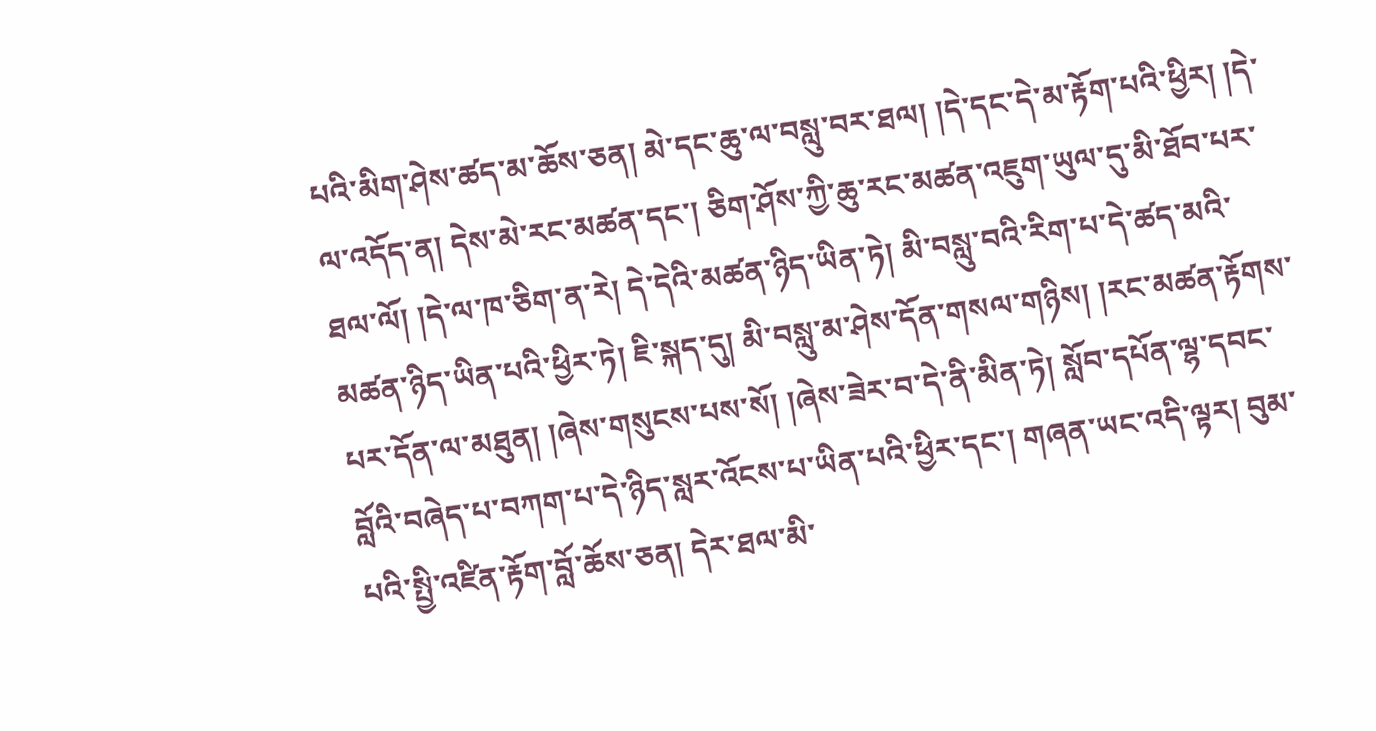པའི་མིག་ཤེས་ཚད་མ་ཆོས་ཅན། མེ་དང་ཆུ་ལ་བསླུ་བར་ཐལ། །དེ་དང་དེ་མ་རྟོག་པའི་ཕྱིར། །དེ་ལ་འདོད་ན། དེས་མེ་རང་མཚན་དང་། ཅིག་ཤོས་ཀྱི་ཆུ་རང་མཚན་འཇུག་ཡུལ་དུ་མི་ཐོབ་པར་ཐལ་ལོ། །དེ་ལ་ཁ་ཅིག་ན་རེ། དེ་དེའི་མཚན་ཉིད་ཡིན་ཏེ། མི་བསླུ་བའི་རིག་པ་དེ་ཚད་མའི་མཚན་ཉིད་ཡིན་པའི་ཕྱིར་ཏེ། ཇི་སྐད་དུ། མི་བསླུ་མ་ཤེས་དོན་གསལ་གཉིས། །རང་མཚན་རྟོགས་པར་དོན་ལ་མཐུན། །ཞེས་གསུངས་པས་སོ། །ཞེས་ཟེར་བ་དེ་ནི་མིན་ཏེ། སློབ་དཔོན་ལྷ་དབང་བློའི་བཞེད་པ་བཀག་པ་དེ་ཉིད་སླར་འོངས་པ་ཡིན་པའི་ཕྱིར་དང་། གཞན་ཡང་འདི་ལྟར། བུམ་པའི་སྤྱི་འཛིན་རྟོག་བློ་ཆོས་ཅན། དེར་ཐལ་མི་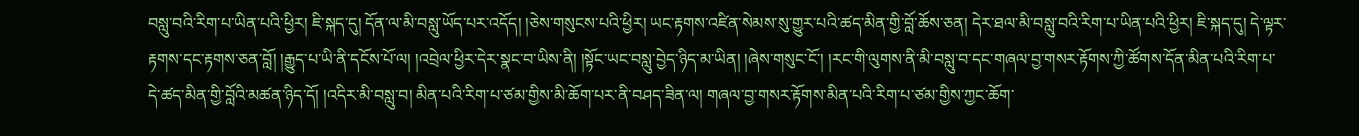བསླུ་བའི་རིག་པ་ཡིན་པའི་ཕྱིར། ཇི་སྐད་དུ། དོན་ལ་མི་བསླུ་ཡོད་པར་འདོད། །ཅེས་གསུངས་པའི་ཕྱིར། ཡང་རྟགས་འཛིན་སེམས་སུ་གྱུར་པའི་ཚད་མིན་གྱི་བློ་ཆོས་ཅན། དེར་ཐལ་མི་བསླུ་བའི་རིག་པ་ཡིན་པའི་ཕྱིར། ཇི་སྐད་དུ། དེ་ལྟར་རྟགས་དང་རྟགས་ཅན་བློ། །རྒྱུད་པ་ཡི་ནི་དངོས་པོ་ལ། །འབྲེལ་ཕྱིར་དེར་སྣང་བ་ཡིས་ནི། །སྟོང་ཡང་བསླུ་བྱེད་ཉིད་མ་ཡིན། །ཞེས་གསུང་ངོ་། །རང་གི་ལུགས་ནི་མི་བསླུ་བ་དང་གཞལ་བྱ་གསར་རྟོགས་ཀྱི་ཚོགས་དོན་མིན་པའི་རིག་པ་དེ་ཚད་མིན་གྱི་བློའི་མཚན་ཉིད་དོ། །འདིར་མི་བསླུ་བ། མིན་པའི་རིག་པ་ཙམ་གྱིས་མི་ཆོག་པར་ནི་བཤད་ཟིན་ལ། གཞལ་བྱ་གསར་རྟོགས་མིན་པའི་རིག་པ་ཙམ་གྱིས་ཀྱང་ཆོག་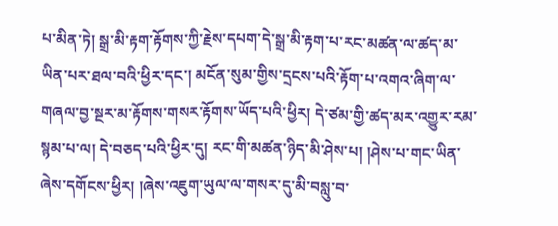པ་མིན་ཏེ། སྒྲ་མི་རྟག་རྟོགས་ཀྱི་རྗེས་དཔག་དེ་སྒྲ་མི་རྟག་པ་རང་མཚན་ལ་ཚད་མ་ཡིན་པར་ཐལ་བའི་ཕྱིར་དང་། མངོན་སུམ་གྱིས་དྲངས་པའི་རྟོག་པ་འགའ་ཞིག་ལ་གཞལ་བྱ་སྔར་མ་རྟོགས་གསར་རྟོགས་ཡོད་པའི་ཕྱིར། དེ་ཙམ་གྱི་ཚད་མར་འགྱུར་རམ་སྙམ་པ་ལ། དེ་བཅད་པའི་ཕྱིར་དུ། རང་གི་མཚན་ཉིད་མི་ཤེས་པ། །ཤེས་པ་གང་ཡིན་ཞེས་དགོངས་ཕྱིར། །ཞེས་འཇུག་ཡུལ་ལ་གསར་དུ་མི་བསླུ་བ་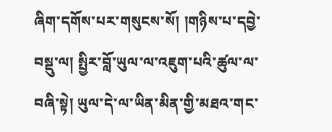ཞིག་དགོས་པར་གསུངས་སོ། །གཉིས་པ་དབྱེ་བསྡུ་ལ། སྤྱིར་བློ་ཡུལ་ལ་འཇུག་པའི་ཚུལ་ལ་བཞི་སྟེ། ཡུལ་དེ་ལ་ཡིན་མིན་གྱི་མཐའ་གང་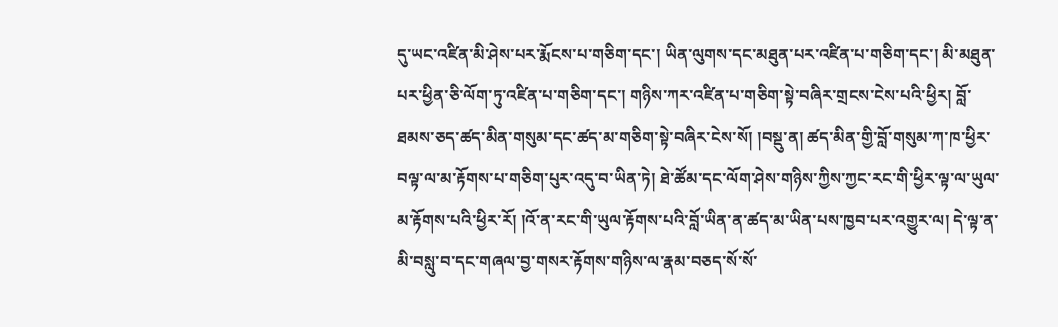དུ་ཡང་འཛིན་མི་ཤེས་པར་རྨོངས་པ་གཅིག་དང་། ཡིན་ལུགས་དང་མཐུན་པར་འཛིན་པ་གཅིག་དང་། མི་མཐུན་པར་ཕྱིན་ཅི་ལོག་ཏུ་འཛིན་པ་གཅིག་དང་། གཉིས་ཀར་འཛིན་པ་གཅིག་སྟེ་བཞིར་གྲངས་ངེས་པའི་ཕྱིར། བློ་ཐམས་ཅད་ཚད་མིན་གསུམ་དང་ཚད་མ་གཅིག་སྟེ་བཞིར་ངེས་སོ། །བསྡུ་ན། ཚད་མིན་གྱི་བློ་གསུམ་ཀ་ཁ་ཕྱིར་བལྟ་ལ་མ་རྟོགས་པ་གཅིག་པུར་འདུ་བ་ཡིན་ཏེ། ཐེ་ཚོམ་དང་ལོག་ཤེས་གཉིས་ཀྱིས་ཀྱང་རང་གི་ཕྱིར་ལྟ་ལ་ཡུལ་མ་རྟོགས་པའི་ཕྱིར་རོ། །འོ་ན་རང་གི་ཡུལ་རྟོགས་པའི་བློ་ཡིན་ན་ཚད་མ་ཡིན་པས་ཁྱབ་པར་འགྱུར་ལ། དེ་ལྟ་ན་མི་བསླུ་བ་དང་གཞལ་བྱ་གསར་རྟོགས་གཉིས་ལ་རྣམ་བཅད་སོ་སོ་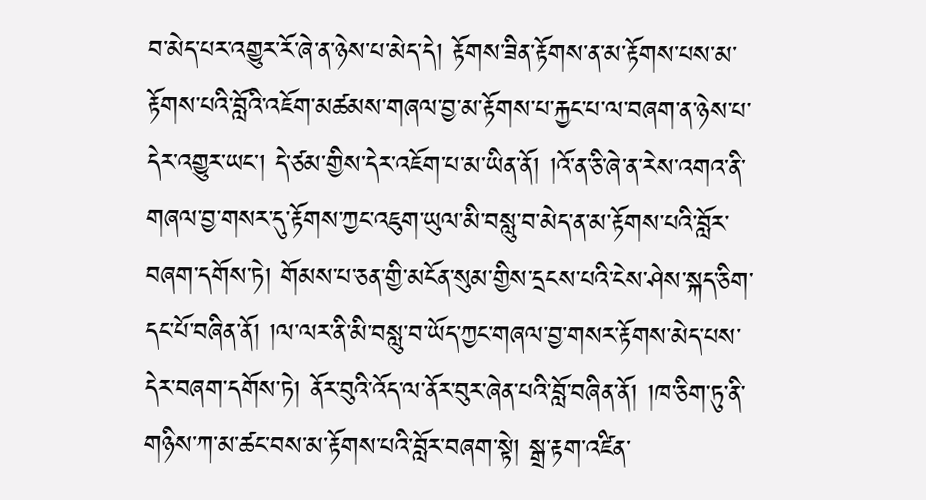བ་མེད་པར་འགྱུར་རོ་ཞེ་ན་ཉེས་པ་མེད་དེ། རྟོགས་ཟིན་རྟོགས་ན་མ་རྟོགས་པས་མ་རྟོགས་པའི་བློའི་འཇོག་མཚམས་གཞལ་བྱ་མ་རྟོགས་པ་རྐྱང་པ་ལ་བཞག་ན་ཉེས་པ་དེར་འགྱུར་ཡང་། དེ་ཙམ་གྱིས་དེར་འཇོག་པ་མ་ཡིན་ནོ། །འོ་ན་ཅི་ཞེ་ན་རེས་འགའ་ནི་གཞལ་བྱ་གསར་དུ་རྟོགས་ཀྱང་འཇུག་ཡུལ་མི་བསླུ་བ་མེད་ན་མ་རྟོགས་པའི་བློར་བཞག་དགོས་ཏེ། གོམས་པ་ཅན་གྱི་མངོན་སུམ་གྱིས་དྲངས་པའི་ངེས་ཤེས་སྐད་ཅིག་དང་པོ་བཞིན་ནོ། །ལ་ལར་ནི་མི་བསླུ་བ་ཡོད་ཀྱང་གཞལ་བྱ་གསར་རྟོགས་མེད་པས་དེར་བཞག་དགོས་ཏེ། ནོར་བུའི་འོད་ལ་ནོར་བུར་ཞེན་པའི་བློ་བཞིན་ནོ། །ཁ་ཅིག་ཏུ་ནི་གཉིས་ཀ་མ་ཚང་བས་མ་རྟོགས་པའི་བློར་བཞག་སྟེ། སྒྲ་རྟག་འཛིན་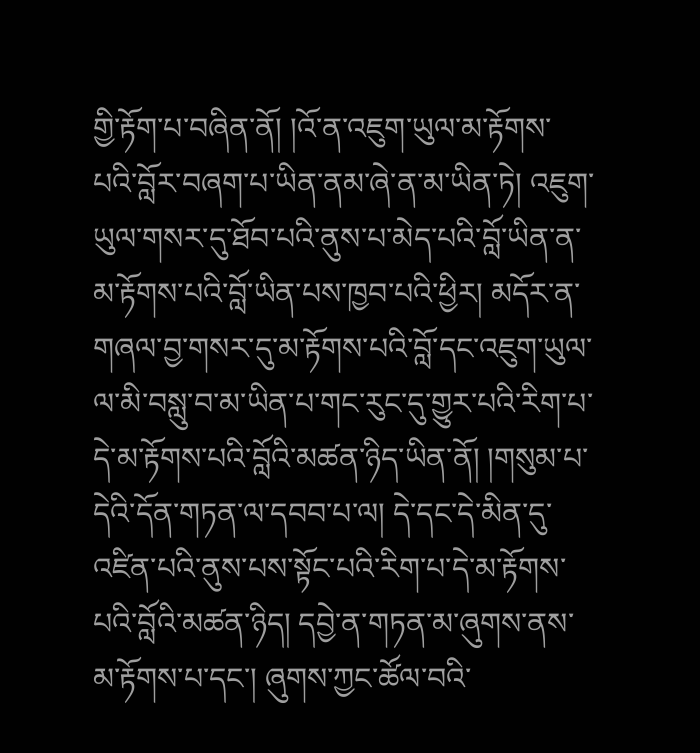གྱི་རྟོག་པ་བཞིན་ནོ། །འོ་ན་འཇུག་ཡུལ་མ་རྟོགས་པའི་བློར་བཞག་པ་ཡིན་ནམ་ཞེ་ན་མ་ཡིན་ཏེ། འཇུག་ཡུལ་གསར་དུ་ཐོབ་པའི་ནུས་པ་མེད་པའི་བློ་ཡིན་ན་མ་རྟོགས་པའི་བློ་ཡིན་པས་ཁྱབ་པའི་ཕྱིར། མདོར་ན་གཞལ་བྱ་གསར་དུ་མ་རྟོགས་པའི་བློ་དང་འཇུག་ཡུལ་ལ་མི་བསླུ་བ་མ་ཡིན་པ་གང་རུང་དུ་གྱུར་པའི་རིག་པ་དེ་མ་རྟོགས་པའི་བློའི་མཚན་ཉིད་ཡིན་ནོ། །གསུམ་པ་དེའི་དོན་གཏན་ལ་དབབ་པ་ལ། དེ་དང་དེ་མིན་དུ་འཛིན་པའི་ནུས་པས་སྟོང་པའི་རིག་པ་དེ་མ་རྟོགས་པའི་བློའི་མཚན་ཉིད། དབྱེ་ན་གཏན་མ་ཞུགས་ནས་མ་རྟོགས་པ་དང་། ཞུགས་ཀྱང་ཚོལ་བའི་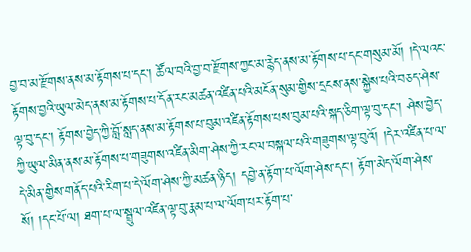བྱ་བ་མ་རྫོགས་ནས་མ་རྟོགས་པ་དང་། ཚོལ་བའི་བྱ་བ་རྫོགས་ཀྱང་མ་རྙེད་ནས་མ་རྟོགས་པ་དང་གསུམ་མོ། །དེ་ལའང་རྟོགས་བྱའི་ཡུལ་མེད་ནས་མ་རྟོགས་པ་དོན་རང་མཚན་འཛིན་པའི་མངོན་སུམ་གྱིས་དྲངས་ནས་སྐྱེས་པའི་བཅད་ཤེས་ལྟ་བུ་དང་། རྟོགས་བྱེད་ཀྱི་བློ་སླད་ནས་མ་རྟོགས་པ་བུམ་འཛིན་རྟོགས་པས་བུམ་པའི་སྐད་ཅིག་ལྟ་བུ་དང་། ཤེས་བྱེད་ཀྱི་ཡུལ་མིན་ནས་མ་རྟོགས་པ་གཟུགས་འཛིན་མིག་ཤེས་ཀྱི་རང་ལ་བསྐལ་པའི་གཟུགས་ལྟ་བུའོ། །དེར་འཛིན་པ་ལ་དེ་མིན་གྱིས་གནོད་པའི་རིག་པ་དེ་ལོག་ཤེས་ཀྱི་མཚན་ཉིད། དབྱེ་ན་རྟོག་པ་ལོག་ཤེས་དང་། རྟོག་མེད་ལོག་ཤེས་སོ། །དང་པོ་ལ། ཐག་པ་ལ་སྦྲུལ་འཛིན་ལྟ་བུ་རྣམ་པ་ལ་ལོག་པར་རྟོག་པ་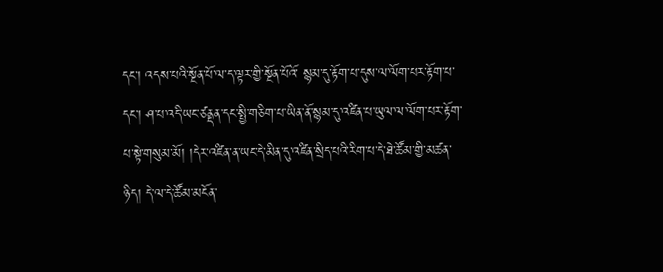དང་། འདས་པའི་སྔོན་པོ་ལ་ད་ལྟར་གྱི་སྔོན་པོའོ་ སྙམ་དུ་རྟོག་པ་དུས་ལ་ལོག་པར་རྟོག་པ་དང་། ཤ་པ་འདི་ཡང་ཙནྡན་དང་སྤྱི་གཅིག་པ་ཡིན་ནོ་སྙམ་དུ་འཛིན་པ་ཡུལ་ལ་ལོག་པར་རྟོག་པ་སྟེ་གསུམ་མོ། །དེར་འཛིན་ན་ཡང་དེ་མིན་དུ་འཛིན་སྲིད་པའི་རིག་པ་དེ་ཐེ་ཚོམ་གྱི་མཚན་ཉིད། དེ་ལ་དེ་ཚོམ་མངོན་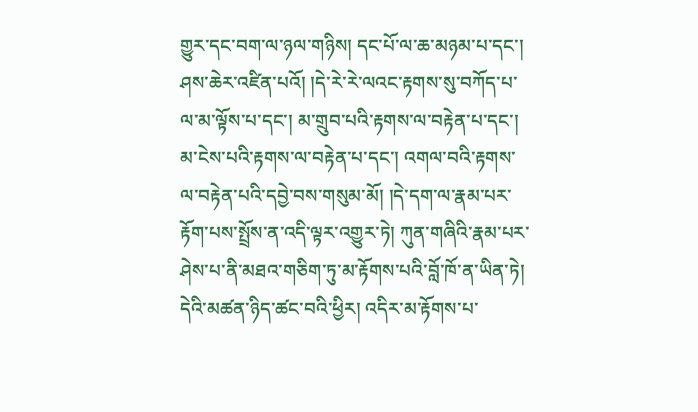གྱུར་དང་བག་ལ་ཉལ་གཉིས། དང་པོ་ལ་ཆ་མཉམ་པ་དང་། ཤས་ཆེར་འཛིན་པའོ། །དེ་རེ་རེ་ལའང་རྟགས་སུ་བཀོད་པ་ལ་མ་ལྟོས་པ་དང་། མ་གྲུབ་པའི་རྟགས་ལ་བརྟེན་པ་དང་། མ་ངེས་པའི་རྟགས་ལ་བརྟེན་པ་དང་། འགལ་བའི་རྟགས་ལ་བརྟེན་པའི་དབྱེ་བས་གསུམ་མོ། །དེ་དག་ལ་རྣམ་པར་རྟོག་པས་སྤྲོས་ན་འདི་ལྟར་འགྱུར་ཏེ། ཀུན་གཞིའི་རྣམ་པར་ཤེས་པ་ནི་མཐའ་གཅིག་ཏུ་མ་རྟོགས་པའི་བློ་ཁོ་ན་ཡིན་ཏེ། དེའི་མཚན་ཉིད་ཚང་བའི་ཕྱིར། འདིར་མ་རྟོགས་པ་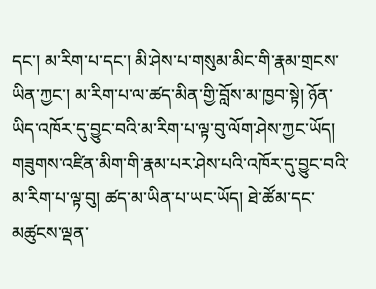དང་། མ་རིག་པ་དང་། མི་ཤེས་པ་གསུམ་མིང་གི་རྣམ་གྲངས་ཡིན་ཀྱང་། མ་རིག་པ་ལ་ཚད་མིན་གྱི་བློས་མ་ཁྱབ་སྟེ། ཉོན་ཡིད་འཁོར་དུ་བྱུང་བའི་མ་རིག་པ་ལྟ་བུ་ལོག་ཤེས་ཀྱང་ཡོད། གཟུགས་འཛིན་མིག་གི་རྣམ་པར་ཤེས་པའི་འཁོར་དུ་བྱུང་བའི་མ་རིག་པ་ལྟ་བུ། ཚད་མ་ཡིན་པ་ཡང་ཡོད། ཐེ་ཚོམ་དང་མཚུངས་ལྡན་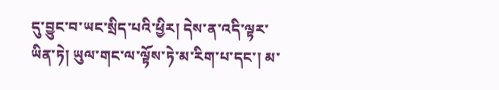དུ་བྱུང་བ་ཡང་སྲིད་པའི་ཕྱིར། དེས་ན་འདི་ལྟར་ཡིན་ཏེ། ཡུལ་གང་ལ་ལྟོས་ཏེ་མ་རིག་པ་དང་། མ་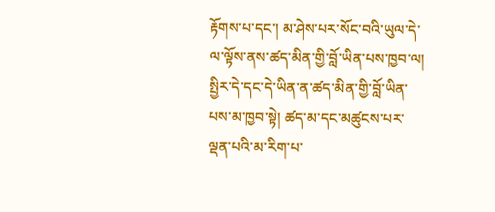རྟོགས་པ་དང་། མ་ཤེས་པར་སོང་བའི་ཡུལ་དེ་ལ་ལྟོས་ནས་ཚད་མིན་གྱི་བློ་ཡིན་པས་ཁྱབ་ལ། སྤྱིར་དེ་དང་དེ་ཡིན་ན་ཚད་མིན་གྱི་བློ་ཡིན་པས་མ་ཁྱབ་སྟེ། ཚད་མ་དང་མཚུངས་པར་ལྡན་པའི་མ་རིག་པ་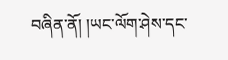བཞིན་ནོ། །ཡང་ལོག་ཤེས་དང་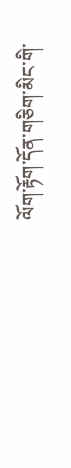ལོག་རྟོག་དོན་གཅིག་མིང་གི་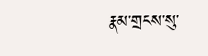རྣམ་གྲངས་སུ་